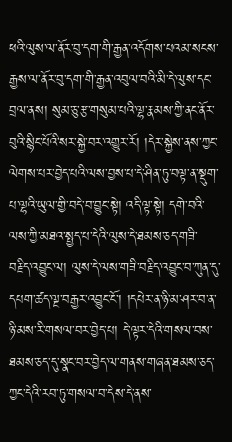ཕའི་ལུས་ལ་ནོར་བུ་དག་གི་རྒྱན་འདོགས་པའམ་སངས་རྒྱས་ལ་ནོར་བུ་དག་གི་རྒྱན་འབུལ་བའི་མི་དེ་ལུས་དང་བྲལ་ནས། སུམ་ཅུ་རྩ་གསུམ་པའི་ལྷ་རྣམས་ཀྱི་ནང་ནོར་བུའི་སྙིང་པོའི་སར་སྐྱེ་བར་འགྱུར་རོ། །དེར་སྐྱེས་ནས་ཀྱང་ལེགས་པར་བྱེད་པའི་ལས་བྱས་པ་དེ་ཤིན་ཏུ་བལྟ་ན་སྡུག་པ་ལྷའི་ཡུལ་གྱི་བདེ་བ་བྱུང་སྟེ། འདི་ལྟ་སྟེ། དགེ་བའི་ལས་ཀྱི་མཐའ་སྤྱད་པ་དེའི་ལུས་དེ་ཐམས་ཅད་གཟི་བརྗིད་འབྱུང་ལ། ལུས་དེ་ལས་གཟི་བརྗིད་འབྱུང་བ་ཀུན་དུ་དཔག་ཚད་ལྔ་བརྒྱར་འབྱུང་ངོ་། །དཔེར་ན་ཉི་མ་ཤར་བ་ན་ཉི་མས་རི་གསལ་བར་བྱེད་པ། དེ་ལྟར་དེའི་གསལ་བས་ཐམས་ཅད་དུ་སྣང་བར་བྱེད་ལ་གནས་གཞན་ཐམས་ཅད་ཀྱང་དེའི་རབ་ཏུ་གསལ་བ་དེས་དེ་ནས་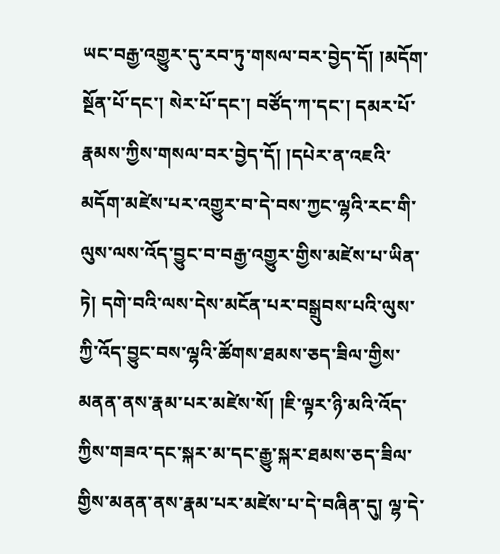ཡང་བརྒྱ་འགྱུར་དུ་རབ་ཏུ་གསལ་བར་བྱེད་དོ། །མདོག་སྔོན་པོ་དང་། སེར་པོ་དང་། བཙོད་ཀ་དང་། དམར་པོ་རྣམས་ཀྱིས་གསལ་བར་བྱེད་དོ། །དཔེར་ན་འཇའི་མདོག་མཛེས་པར་འགྱུར་བ་དེ་བས་ཀྱང་ལྷའི་རང་གི་ལུས་ལས་འོད་བྱུང་བ་བརྒྱ་འགྱུར་གྱིས་མཛེས་པ་ཡིན་ཏེ། དགེ་བའི་ལས་དེས་མངོན་པར་བསྒྲུབས་པའི་ལུས་ཀྱི་འོད་བྱུང་བས་ལྷའི་ཚོགས་ཐམས་ཅད་ཟིལ་གྱིས་མནན་ནས་རྣམ་པར་མཛེས་སོ། །ཇི་ལྟར་ཉི་མའི་འོད་ཀྱིས་གཟའ་དང་སྐར་མ་དང་རྒྱུ་སྐར་ཐམས་ཅད་ཟིལ་གྱིས་མནན་ནས་རྣམ་པར་མཛེས་པ་དེ་བཞིན་དུ། ལྷ་དེ་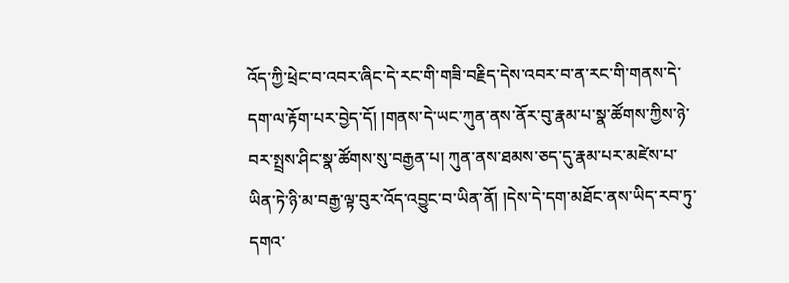འོད་ཀྱི་ཕྲེང་བ་འབར་ཞིང་དེ་རང་གི་གཟི་བརྗིད་དེས་འབར་བ་ན་རང་གི་གནས་དེ་དག་ལ་རྟོག་པར་བྱེད་དོ། །གནས་དེ་ཡང་ཀུན་ནས་ནོར་བུ་རྣམ་པ་སྣ་ཚོགས་ཀྱིས་ཉེ་བར་སྤྲས་ཤིང་སྣ་ཚོགས་སུ་བརྒྱན་པ། ཀུན་ནས་ཐམས་ཅད་དུ་རྣམ་པར་མཛེས་པ་ཡིན་ཏེ་ཉི་མ་བརྒྱ་ལྟ་བུར་འོད་འབྱུང་བ་ཡིན་ནོ། །དེས་དེ་དག་མཐོང་ནས་ཡིད་རབ་ཏུ་དགའ་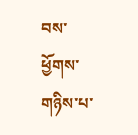བས་ཕྱོགས་གཉིས་པ་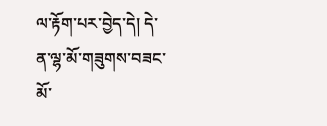ལ་རྟོག་པར་བྱེད་དེ། དེ་ན་ལྷ་མོ་གཟུགས་བཟང་མོ་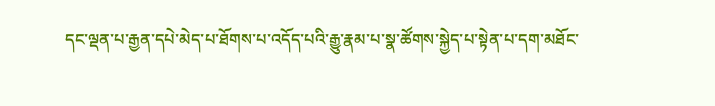དང་ལྡན་པ་རྒྱན་དཔེ་མེད་པ་ཐོགས་པ་འདོད་པའི་རྒྱུ་རྣམ་པ་སྣ་ཚོགས་སྐྱེད་པ་སྟེན་པ་དག་མཐོང་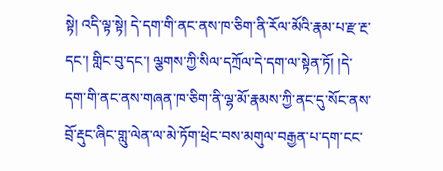སྟེ། འདི་ལྟ་སྟེ། དེ་དག་གི་ནང་ནས་ཁ་ཅིག་ནི་རོལ་མོའི་རྣམ་པ་རྫ་རྔ་དང་། གླིང་བུ་དང་། ལྕགས་ཀྱི་སིལ་དཀྲོལ་དེ་དག་ལ་སྟེན་ཏོ། །དེ་དག་གི་ནང་ནས་གཞན་ཁ་ཅིག་ནི་ལྷ་མོ་རྣམས་ཀྱི་ནང་དུ་སོང་ནས་བྲོ་རྡུང་ཞིང་གླུ་ལེན་ལ་མེ་ཏོག་ཕྲེང་བས་མགུལ་བརྒྱན་པ་དག་ངང་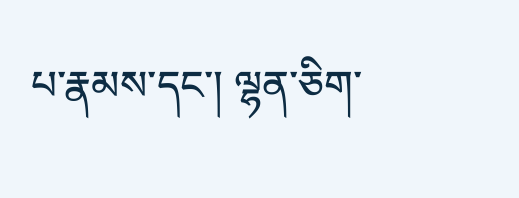པ་རྣམས་དང་། ལྷན་ཅིག་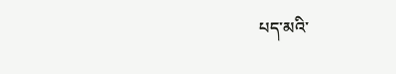པད་མའི་